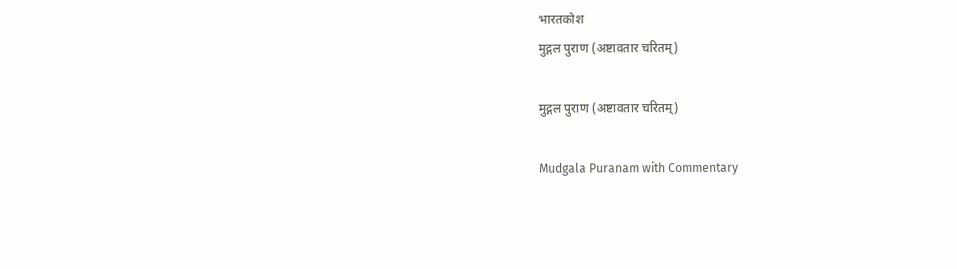भारतकोश
मुद्गल पुराण (अष्टावतार चरितम्)

मुद्गल पुराण (अष्टावतार चरितम्)

Mudgala Puranam with Commentary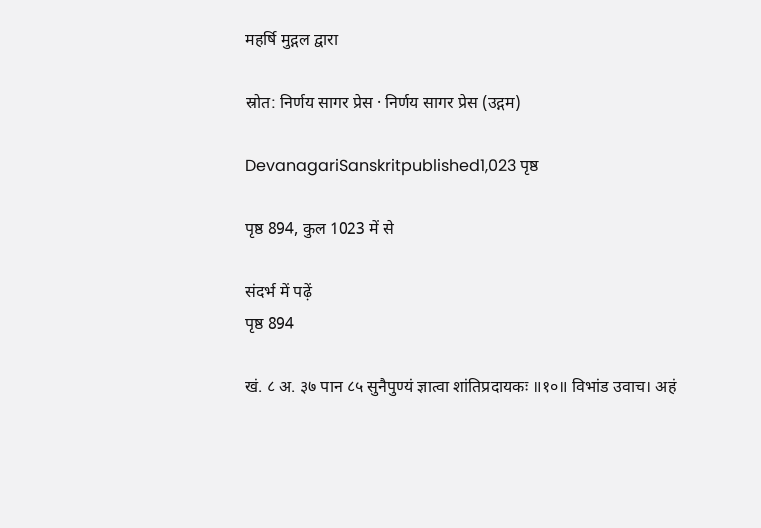महर्षि मुद्गल द्वारा

स्रोत: निर्णय सागर प्रेस · निर्णय सागर प्रेस (उद्गम)

DevanagariSanskritpublished1,023 पृष्ठ

पृष्ठ 894, कुल 1023 में से

संदर्भ में पढ़ें
पृष्ठ 894

खं. ८ अ. ३७ पान ८५ सुनैपुण्यं ज्ञात्वा शांतिप्रदायकः ॥१०॥ विभांड उवाच। अहं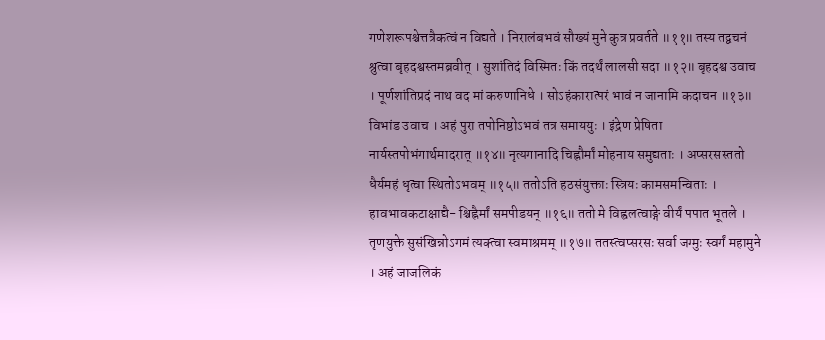गणेशरूपश्चेत्तत्रैकत्वं न विद्यते । निरालंबभवं सौख्यं मुने कुत्र प्रवर्तते ॥११॥ तस्य तद्वचनं श्रुत्वा बृहदश्वस्तमब्रवीत् । सुशांतिदं विस्मितः किं तदर्थं लालसी सदा ॥१२॥ बृहदश्व उवाच । पूर्णशांतिप्रदं नाथ वद मां करुणानिधे । सोऽहंकारात्परं भावं न जानामि कदाचन ॥१३॥ विभांड उवाच । अहं पुरा तपोनिष्ठोऽभवं तत्र समाययुः । इंद्रेण प्रेषिता नार्यस्तपोभंगार्थमादरात् ॥१४॥ नृत्यगानादि चिह्नौर्मां मोहनाय समुद्यताः । अप्सरसस्ततो धैर्यमहं धृत्वा स्थितोऽभवम् ॥१५॥ ततोऽति हठसंयुक्ताः स्त्रियः कामसमन्विताः । हावभावकटाक्षाद्यै- श्चिह्नैर्मां समपीडयन् ॥१६॥ ततो मे विह्वलत्वाङ्गे वीर्यं पपात भूतले । तृणयुक्ते सुसंखिन्नोऽगमं त्यक्त्वा स्वमाश्रमम् ॥१७॥ ततस्त्वप्सरसः सर्वा जग्मुः स्वर्गं महामुने । अहं जाजलिकं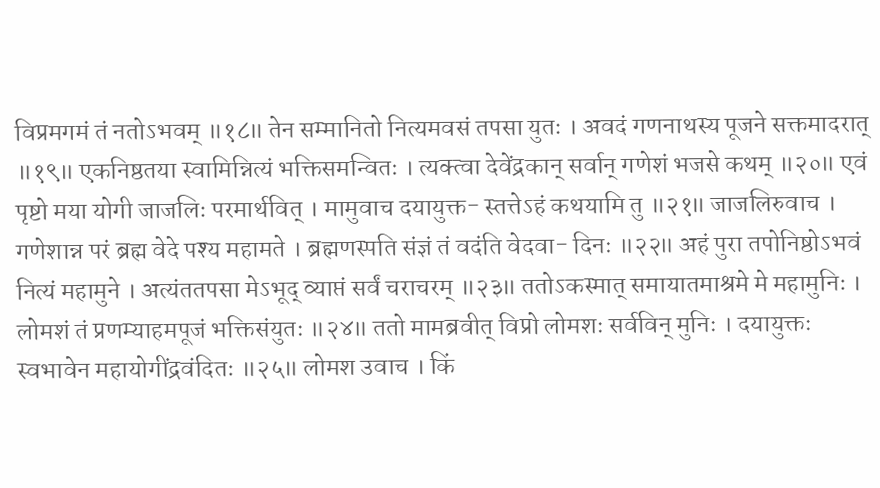विप्रमगमं तं नतोऽभवम् ॥१८॥ तेन सम्मानितो नित्यमवसं तपसा युतः । अवदं गणनाथस्य पूजने सक्तमादरात् ॥१९॥ एकनिष्ठतया स्वामिन्नित्यं भक्तिसमन्वितः । त्यक्त्वा देवेंद्रकान् सर्वान् गणेशं भजसे कथम् ॥२०॥ एवं पृष्टो मया योगी जाजलिः परमार्थवित् । मामुवाच दयायुक्त- स्तत्तेऽहं कथयामि तु ॥२१॥ जाजलिरुवाच । गणेशान्न परं ब्रह्म वेदे पश्य महामते । ब्रह्मणस्पति संज्ञं तं वदंति वेदवा- दिनः ॥२२॥ अहं पुरा तपोनिष्ठोऽभवं नित्यं महामुने । अत्यंततपसा मेऽभूद् व्याप्तं सर्वं चराचरम् ॥२३॥ ततोऽकस्मात् समायातमाश्रमे मे महामुनिः । लोमशं तं प्रणम्याहमपूजं भक्तिसंयुतः ॥२४॥ ततो मामब्रवीत् विप्रो लोमशः सर्वविन् मुनिः । दयायुक्तः स्वभावेन महायोगींद्रवंदितः ॥२५॥ लोमश उवाच । किं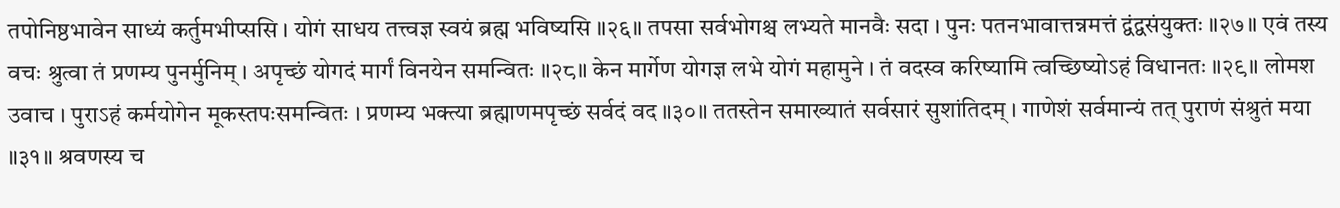तपोनिष्ठभावेन साध्यं कर्तुमभीप्ससि । योगं साधय तत्त्वज्ञ स्वयं ब्रह्म भविष्यसि ॥२६॥ तपसा सर्वभोगश्च लभ्यते मानवैः सदा । पुनः पतनभावात्तन्नमत्तं द्वंद्वसंयुक्तः ॥२७॥ एवं तस्य वचः श्रुत्वा तं प्रणम्य पुनर्मुनिम् । अपृच्छं योगदं मार्गं विनयेन समन्वितः ॥२८॥ केन मार्गेण योगज्ञ लभे योगं महामुने । तं वदस्व करिष्यामि त्वच्छिष्योऽहं विधानतः ॥२९॥ लोमश उवाच । पुराऽहं कर्मयोगेन मूकस्तपःसमन्वितः । प्रणम्य भक्त्या ब्रह्माणमपृच्छं सर्वदं वद ॥३०॥ ततस्तेन समाख्यातं सर्वसारं सुशांतिदम् । गाणेशं सर्वमान्यं तत् पुराणं संश्रुतं मया ॥३१॥ श्रवणस्य च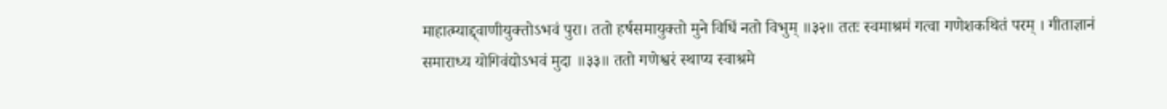माहात्म्याद्द्वाणीयुक्तोऽभवं पुरा। ततो हर्षसमायुक्तो मुने विधिं नतो विभुम् ॥३२॥ ततः स्वमाश्रमं गत्वा गणेशकथितं परम् । गीताज्ञानं समाराध्य योगिवंद्योऽभवं मुदा ॥३३॥ ततो गणेश्वरं स्थाप्य स्वाश्रमे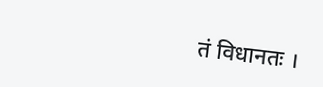तं विधानतः ।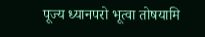पूज्य ध्यानपरो भूत्वा तोषयामि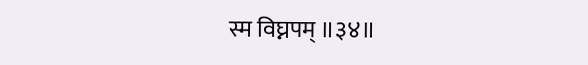स्म विघ्नपम् ॥३४॥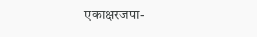एकाक्षरजपा-